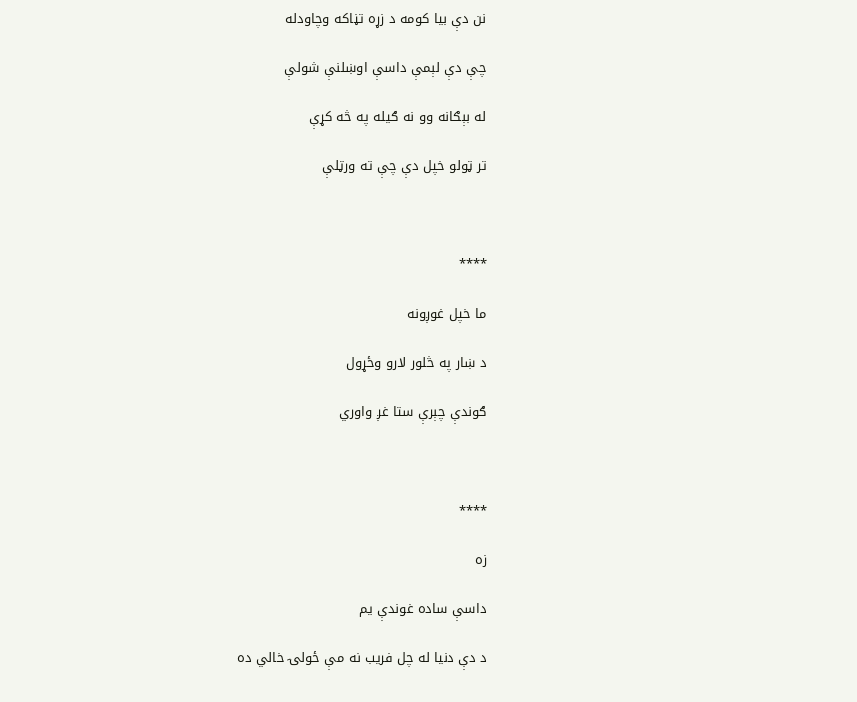نن دې بیا کومه د زړه تڼاکه وچاودله

چې دې لېمې داسې اوښلنې شولې

له بېګانه وو نه ګیله په څه کړې

تر ټولو خپل دې چې ته ورټلې



****

ما خپل غوږونه

د ښار په څلور لارو وځړول

ګوندې چېرې ستا غږ واوري



****

زه

داسې ساده غوندې یم

د دې دنیا له چل فریب نه مې ځولۍ خالي ده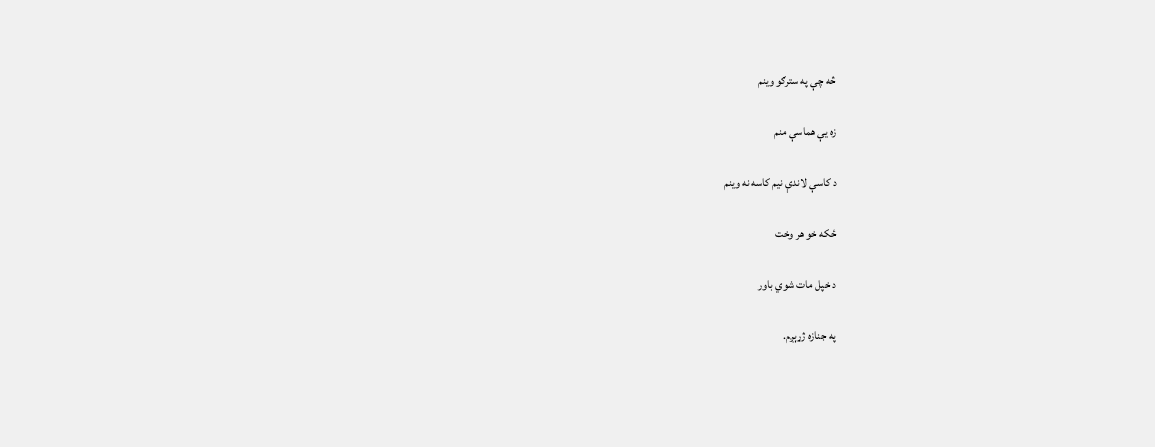څه چې په سترګو وینم

زه یې هماسې منم

د کاسې لاندې نیم کاسه نه وینم

ځکه خو هر وخت

د خپل مات شوي باور

په جنازه ژړېږم.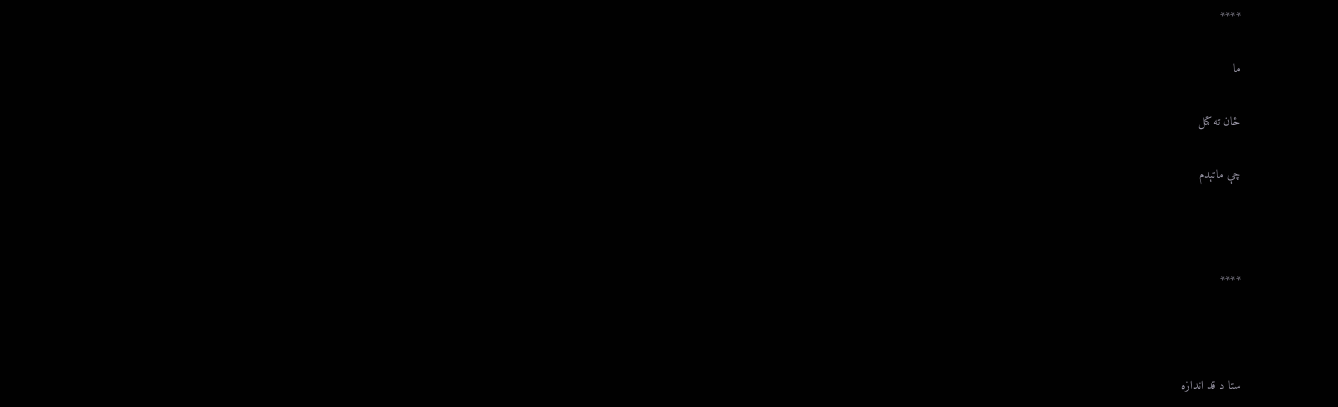****

ما

ځان ته کتل

چې ماتېدم



****



ستا د قد اندازه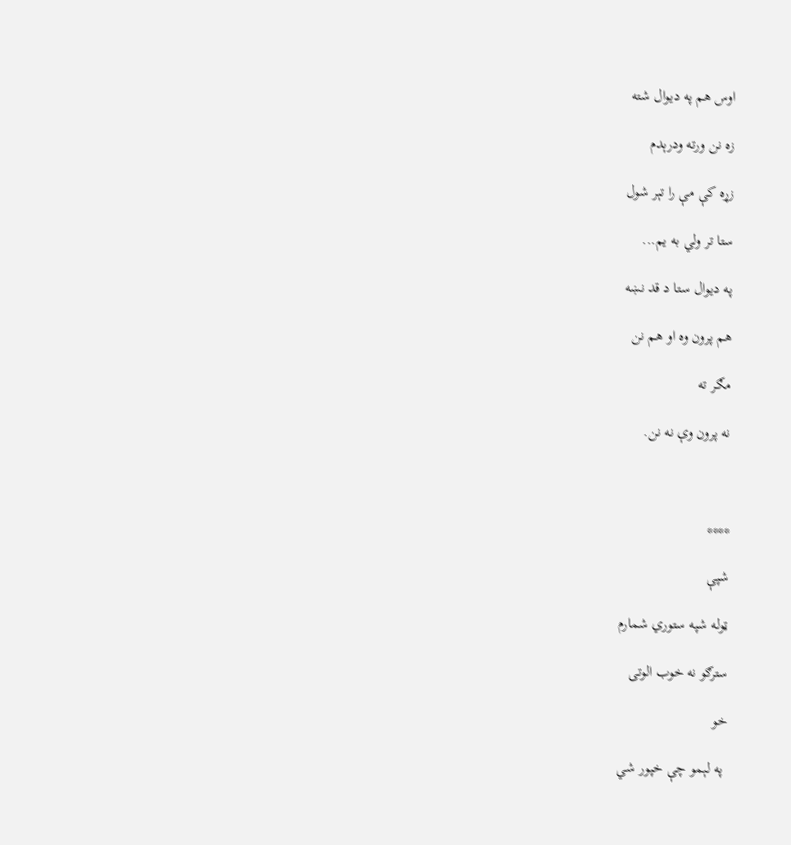اوس هم په دیوال شته

زه نن ورته ودرېدم

زړه کې مې را تېر شول

ستا تر ولي به یم...

په دیوال ستا د قد نښه

هم پرون وه او هم نن

مګر ته

نه پرون وې نه نن.



****

شپې

ټوله شپه ستوري شمارم

سترګو نه خوب الوتی

خو

 په لېمو چې خپور شي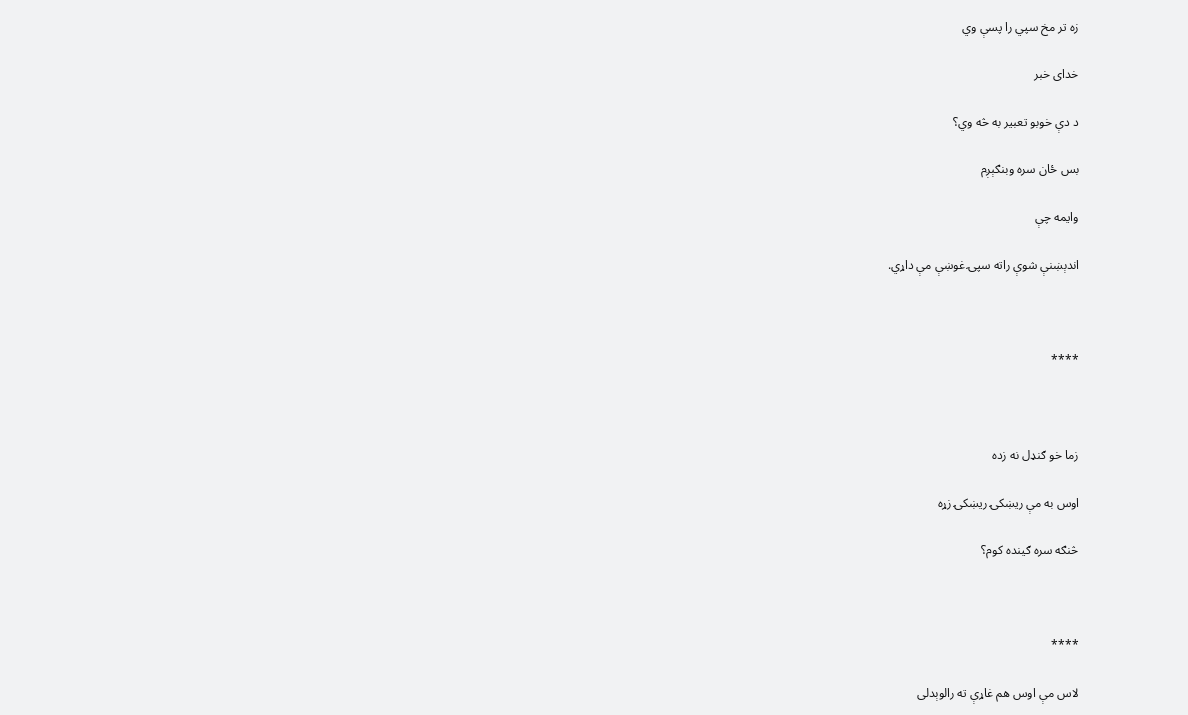زه تر مخ سپي را پسې وي

خدای خبر

د دې خوبو تعبیر به څه وي؟

بس ځان سره وبنګېږم

وایمه چې

اندېښنې شوې راته سپۍ غوښې مې داړي.



****



زما خو ګنډل نه زده

اوس به مې ریښکۍ ریښکۍ زړه

څنګه سره ګینده کوم؟



****

لاس مې اوس هم غاړې ته رالوېدلی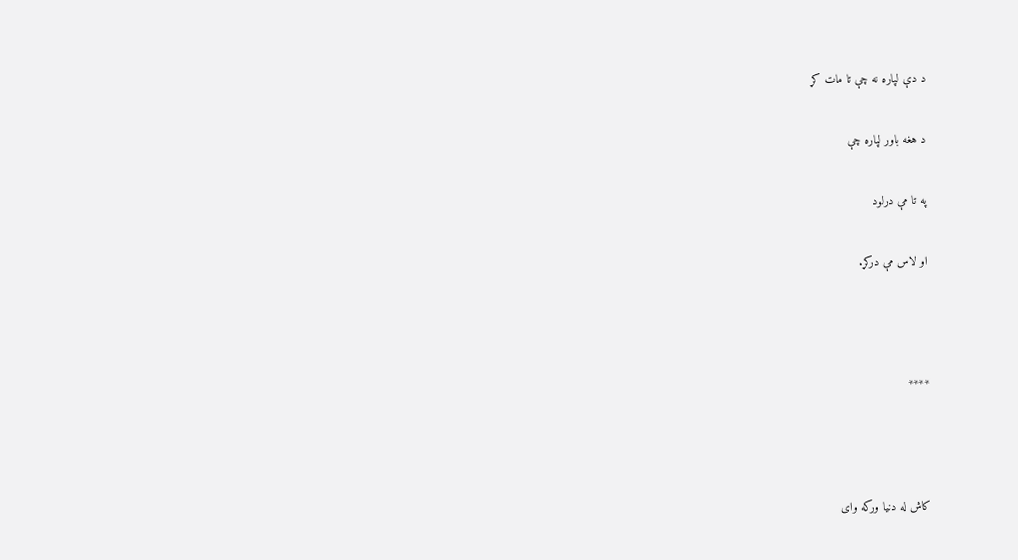د دې لپاره نه چې تا مات کړ

د هغه باور لپاره چې

په تا مې درلود

او لاس مې درکړ.



****



کاش له دنیا ورکه وای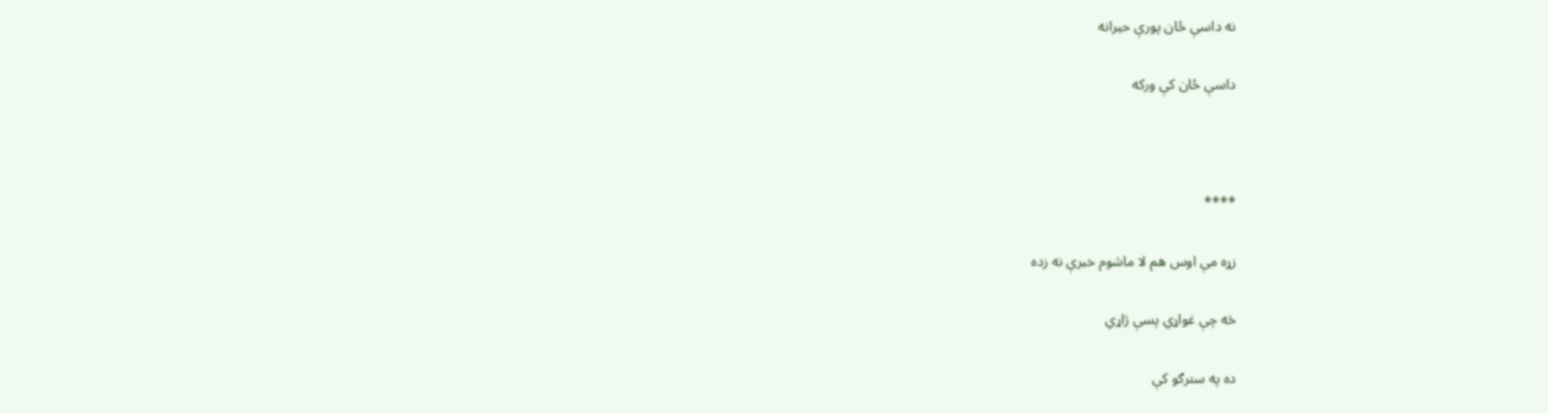نه داسې ځان پورې حیرانه

داسې ځان کې ورکه



****

زړه مې اوس هم لا ماشوم خبرې نه زده

څه چې غواړي پسې ژاړي

ده په سترګو کې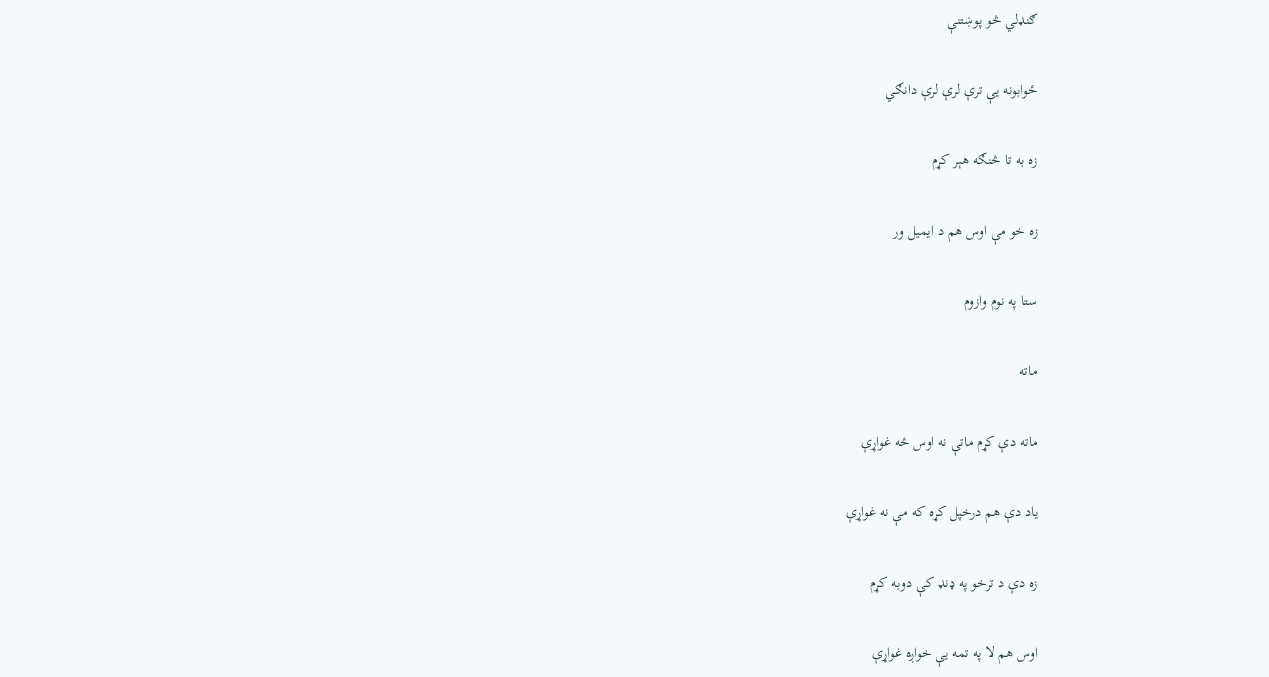ګنډلي څو پوښتنې

ځوابونه یې ترې لرې لرې دانګي

زه به تا څنګه هېر کړم

زه خو مې اوس هم د ایمیل ور

ستا په نوم وازوم

ماته

ماته دې کړم ماتې نه اوس څه غواړې

یاد دې هم درخپل کړه که مې نه غواړې

زه دې د ترخو په ډنډ کې دوبه کړم

اوس هم لا په تمه یې خواږه غواړې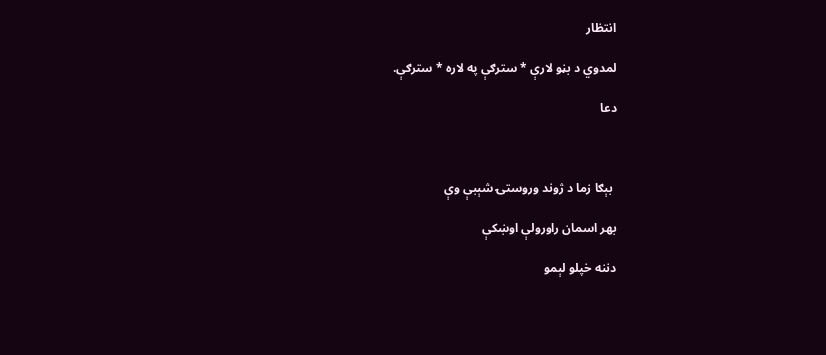انتظار

لمدوي د بڼو لارې * سترګې په لاره * سترګې.

دعا



 بېګا زما د ژوند وروستۍ شېبې وې

بهر اسمان راورولې اوښکې

دننه خپلو لېمو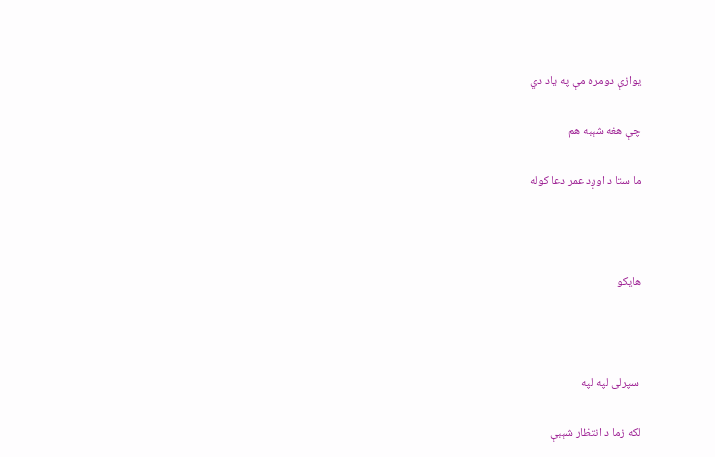یوازې دومره مې په یاد دي

چې هغه شېبه هم

ما ستا د اوږد عمر دعا کوله



هایکو



 سپرلی لپه لپه

لکه زما د انتظار شېبې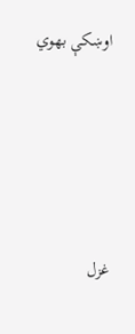اوښکې بهوي





غزل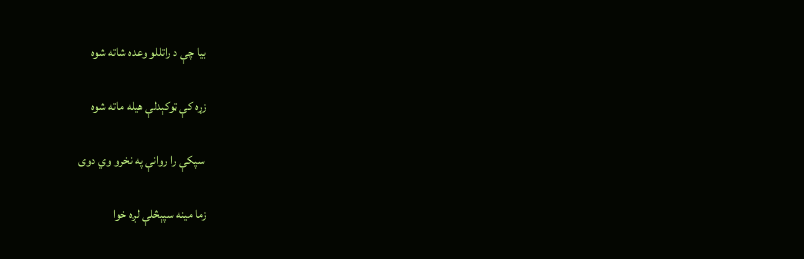بیا چې د راتللو وعده شاته شوه

زړه کې ټوکېدلې هیله ماته شوه

 سپکې را روانې په نخرو وي دوی

زما مینه سپېڅلې لږه خوا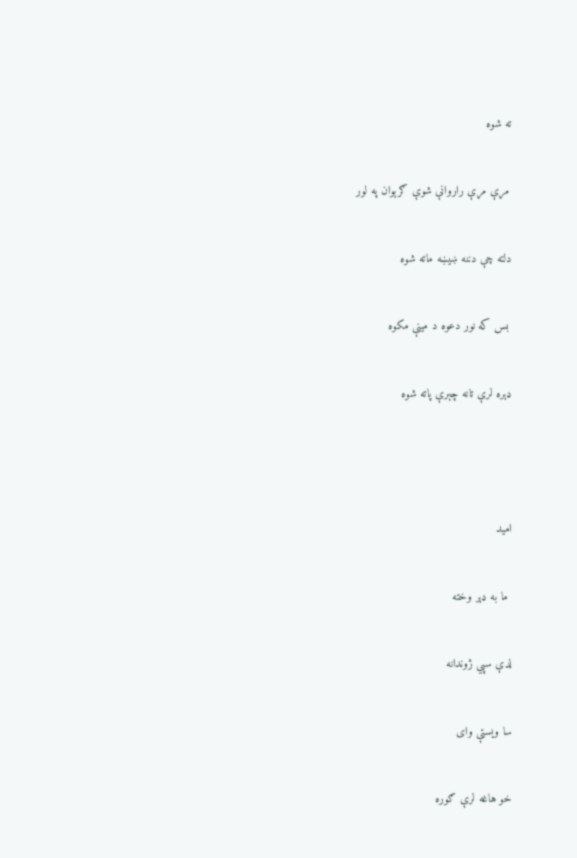ته شوه

 مړې مړې راروانې شوې ګرېوان په لور

دلته چې دننه ښیښه ماته شوه

 بس که نور دعوه د مینې مکوه

ډېره لرې تانه چېرې پاته شوه



امید

 ما به ډېر وخته

لدې سپي ژوندانه

سا ویستې وای

خو هاغه لرې ګوره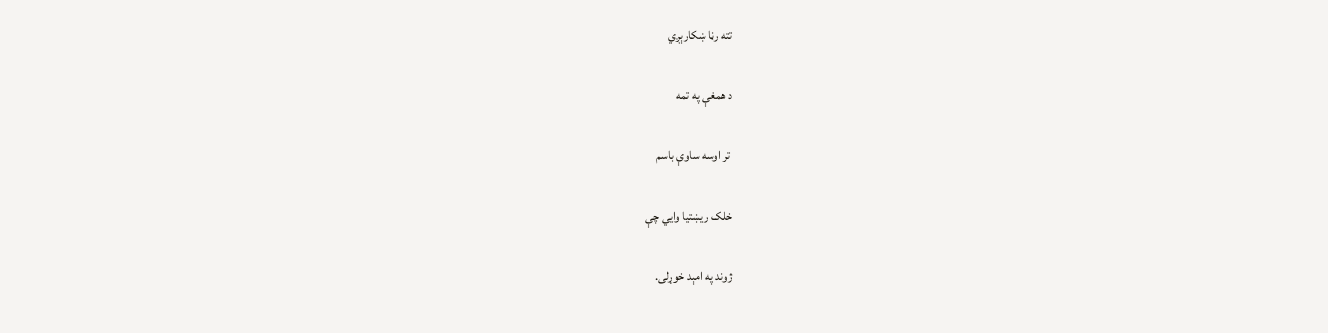تته رڼا ښکارېږي

د همغې په تمه

 تر اوسه ساوې باسم

خلک ریښتیا وایي چې

ژوند په امېد خوړلی.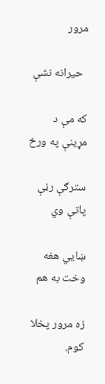مرور

  حیرانه نشې

که مې د مړینې په ورځ

سترګې رڼې پاتې وي

ښایي هغه وخت به هم

زه مرور پخلا کوم.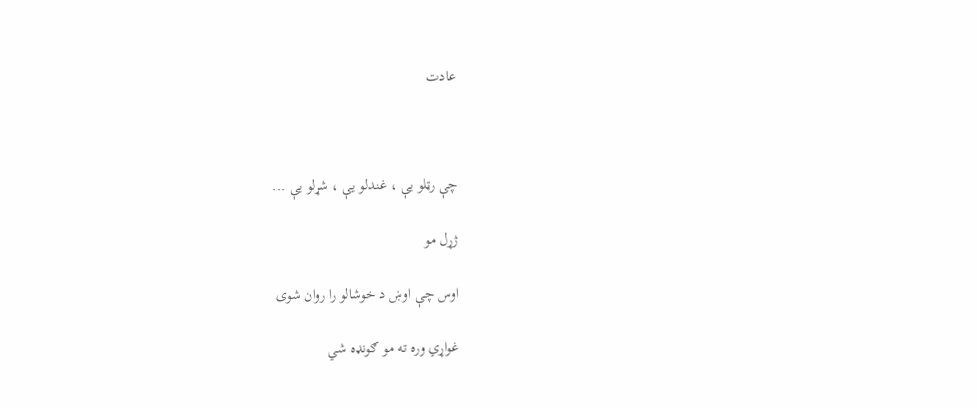عادت



چې رټلو یې ، غندلو یې ، شړلو یې ...

ژړل مو

اوس چې اوښ د خوشالو را روان شوی

غواړي وره ته مو ګونډه شي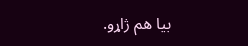بیا هم ژاړو.